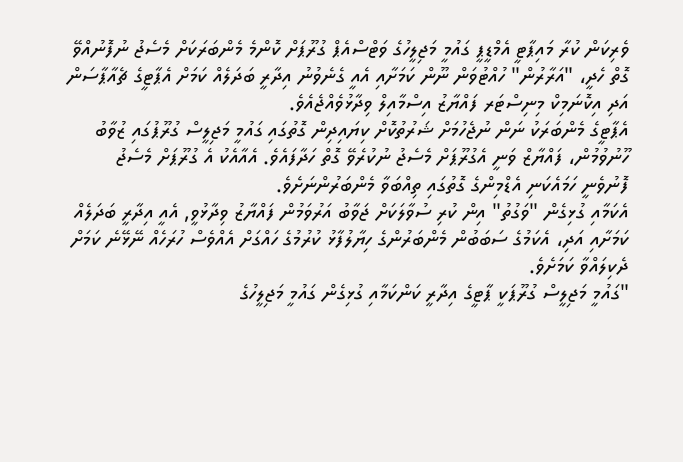ވެރިކަން ކުރާ މައިޕާޓީ އެމްޑީޕީ ގައުމީ މަޖިލީހުގެ ވަޓްސްއެޕް ގުރޫޕަށް ކޮންމެ މެންބަރަކަށް މެސެޖު ނުފޮނުއްވޭ ގޮތް ހެދީ، "އަރާރުން" ހުއްޓުވަން ނޫން ކަމަށާއި އެއީ ގެނެވުނު އިދާރީ ބަދަލެއް ކަމަށް އެޕާޓީގެ ޗެއާޕާސަން އަދި އިކޮނަމިކް މިނިސްޓަރ ފައްޔާޒު އިސްމާއިލް ވިދާޅުވެއްޖެއެވެ.
އެޕާޓީގެ މެންބަރަކު ނަން ނުޖެހުމަށް ޝަރުތުކޮށް ކިޔައިދިން ގޮތުގައި ގައުމީ މަޖިލީސް ގުރޫޕުގައި ޒުވާބު ހޫނުވުމުން، ފައްޔާޒް ވަނީ އެގުރޫޕަށް މެސެޖު ނުކުރެވޭ ގޮތް ހަދާފައެވެ. އެއާއެކު އެ ގުރޫޕަށް މެސެޖު ފޮނުވެނީ ހަމައެކަނި އެޑްމިންގެ ގޮތުގައި ތިއްބަވާ މެންބަރުންނަށެވެ.
އެކަމާއި ގުޅިގެން "ވަގުތު" އިން ކުރި ސުވާލަކަށް ޖަވާބު އަރުވަމުން ފައްޔާޒު ވިދާޅުވީ, އެއީ އިދާރީ ބަދަލެއް ކަމަށާއި އަދި، އެކަމުގެ ސަބަބުން މެންބަރުންގެ ހިޔާލުފާޅު ކުރުމުގެ ހައްގަށް އެއްވެސް ހުރަހެއް ނޭޅޭނެ ކަމަށް ދެކިލައްވާ ކަމަށެވެ.
"ގައުމީ މަޖިލީސް ގުރޫޕަކީ ޕާޓީގެ އިދާރީ ކަންކަމާއި ގުޅިގެން ގައުމީ މަޖިލީހުގެ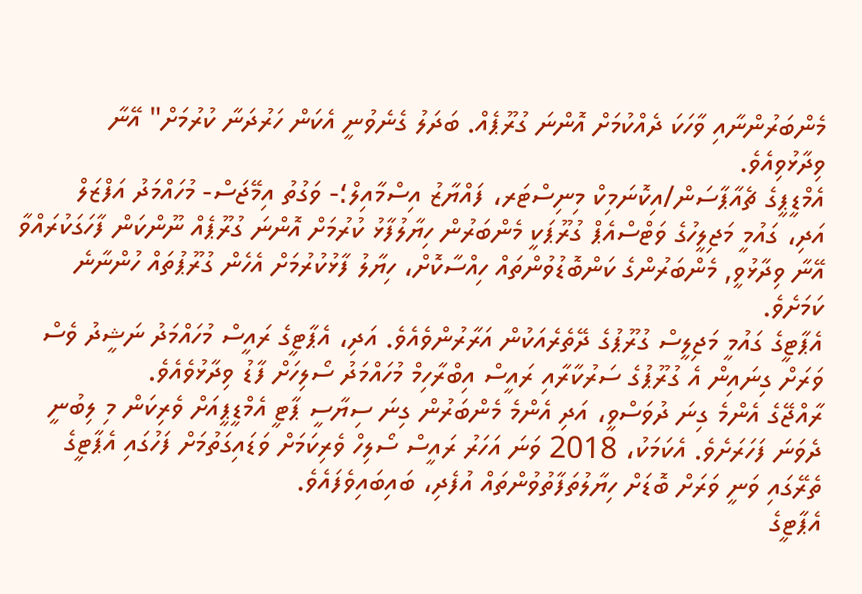މެންބަރުންނާއި ވާހަކަ ދެއްކުމަށް އޮންނަ ގުރޫޕެއް. ބަދަލު ގެނެވުނީ އެކަން ހަރުދަނާ ކުރުމަށް" އޭނާ ވިދާޅުވިއެވެ.
އެމްޑީޕީގެ ޗެއާޕާސަން/އިކޮނަމިކް މިނިސްޓަރ، ފައްޔާޒު އިސްމާއިލް؛- ވަގުތު އިމޭޖަސް- މުހައްމަދު އަފްޒަލް
އަދި، ގައުމީ މަޖިލީހުގެ ވަޓްސްއެޕް ގުރޫޕަކީ މެންބަރުން ހިޔާލުފާޅު ކުރުމަށް އޮންނަ ގުރޫޕެއް ނޫންކަން ފާހަގަކުރައްވާ އޭނާ ވިދާޅުވީ, މެންބަރުންގެ ކަންބޮޑުވުންތައް ހިއްސާކޮށް، ހިޔާލު ފާޅުކުރުމަށް އެހެން ގުރޫޕުތައް ހުންނާނެ ކަމަށެވެ.
އެޕާޓީގެ ގައުމީ މަޖިލީސް ގުރޫޕުގެ ދޭތެރެއަކުން އަރާރުންވެއެވެ. އަދި، އެޕާޓީގެ ރައީސް މުހައްމަދު ނަޝީދު ވެސް ވަރަށް ގިނައިން އެ ގުރޫޕުގެ ސަރުކާރާއި ރައީސް އިބްރާހިމް މުހައްމަދު ސޯލިހަށް ފާޑު ވިދާޅުވެއެވެ.
ރާއްޖޭގެ އެންމެ ގިނަ ދުވަސްވީ، އަދި އެންމެ މެންބަރުން ގިނަ ސިޔާސީ ޕާޓީ އެމްޑީޕީއަށް ވެރިކަން މި ލިބުނީ ދެވަނަ ފަހަރަށެވެ. އެކަމަކު، 2018 ވަނަ އަހަރު ރައީސް ސޯލިހް ވެރިކަމަށް ވަޑައިގަތުމަށް ފަހުގައި އެޕާޓީގެ ތެރޭގައި ވަނީ ވަރަށް ބޮޑަށް ހިޔާލުތަފާތުވުންތައް އުފެދި، ބައިބައިވެފައެވެ.
އެޕާޓީގެ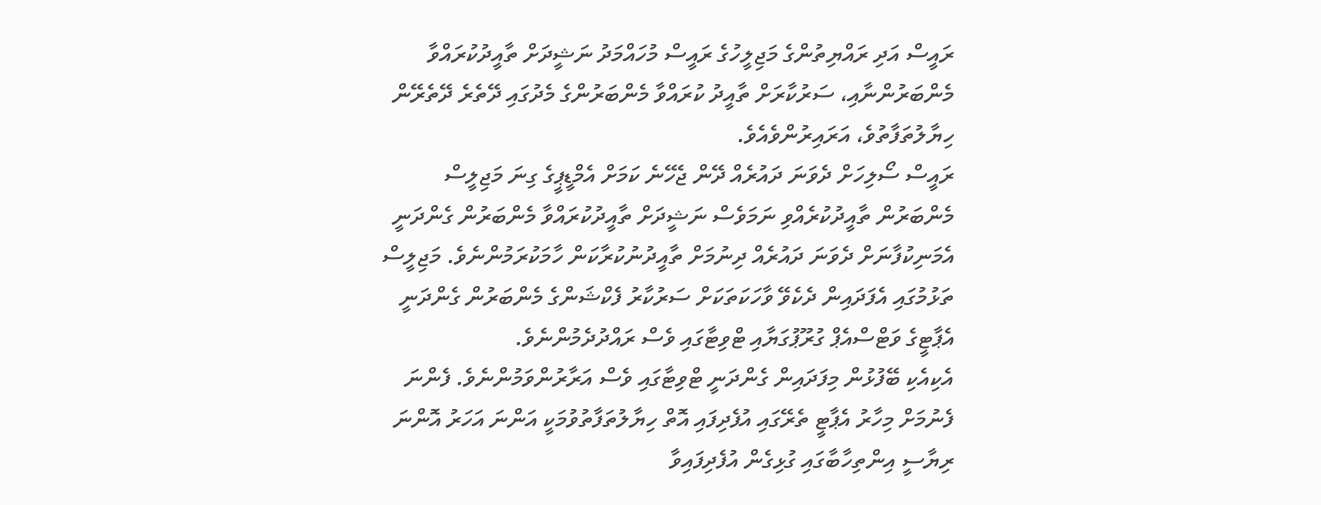ރައީސް އަދި ރައްޔިތުންގެ މަޖިލީހުގެ ރައީސް މުހައްމަދު ނަޝީދަށް ތާއީދުކުރައްވާ މެންބަރުންނާއި، ސަރުކާރަށް ތާއީދު ކުރައްވާ މެންބަރުންގެ މެދުގައި ދޭތެރެ ދޭތެރޭން ހިޔާލުތަފާތުވެ، އަރައިރުންވެއެވެ.
ރައީސް ސޯލިހަށް ދެވަނަ ދައުރެއް ދޭން ޖެހޭނެ ކަމަށް އެމްޑީޕީގެ ގިނަ މަޖިލީސް މެންބަރުން ތާއީދުކުރެއްވި ނަމަވެސް ނަޝީދަށް ތާއީދުކުރައްވާ މެންބަރުން ގެންދަނީ އެމަނިކުފާނަށް ދެވަނަ ދައުރެއް ދިނުމަށް ތާއީދުނުކުރާކަން ހާމަކުރަމުންނެވެ. މަޖިލީސް ތަޅުމުގައި އެފަދައިން ދެކެވޭ ވާހަކަތަކަށް ސަރުކާރު ފެކްޝަންގެ މެންބަރުން ގެންދަނީ އެޕާޓީގެ ވަޓްސްއެޕް ގުރޫޕުގަޔާއި ޓްވިޓާގައި ވެސް ރައްދުދެމުންނެވެ.
އެކިއެކި ބޭފުޅުން މިފަދައިން ގެންދަނީ ޓްވިޓާގައި ވެސް އަރާރުންވަމުންނެވެ. ފެންނަ ފެނުމަށް މިހާރު އެޕާޓީ ތެރޭގައި އުފެދިފައި އޮތް ހިޔާލުތަފާތުވުމަކީ އަންނަ އަހަރު އޮންނަ ރިޔާސީ އިންތިހާބާގައި ގުޅިގެން އުފެދިފައިވާ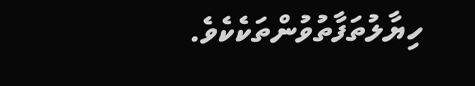ހިޔާލުތަފާތުވުންތަކެކެވެ.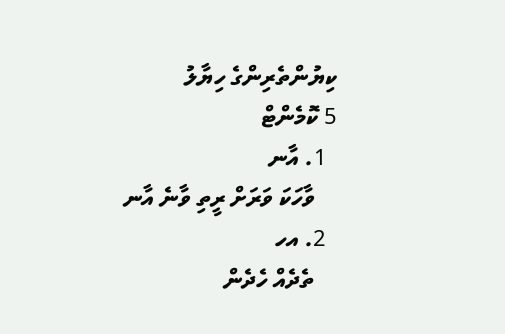ކިޔުންތެރިންގެ ހިޔާލު
5 ކޮމެންޓް
  1. އާނ
    ވާހަކަ ވަރަށް ރީތި ވާނެ އާނ
  2. އހ
    ތެދެއް ހެދެން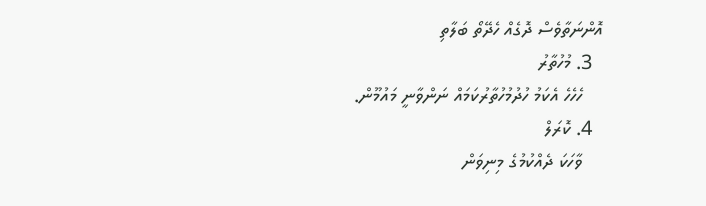އޮންނަތާވެސް ދޮގެއް ހެދޭތޯ ބަލާތި
  3. މުހުތާރު
    ހެހެހެ އެކަމު ހުދުމުހުތާރުކަމައް ނަންވާނީ މައުމޫން.
  4. ކޮރަލް
    ވާހަކަ ދެއްކުމުގެ މިނިވަން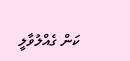ކަން ގެއްލުވާލީ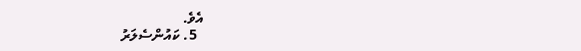އެވެ.
  5. ކައުންސެލަރު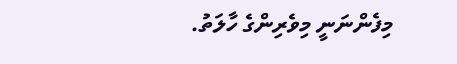މިފެންނަނީ މިވެރިންގެ ހާލަތު.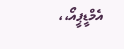އެމްޑީޕީއޯ،،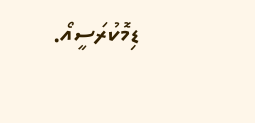ޑިމޮކުރަސީއޯ.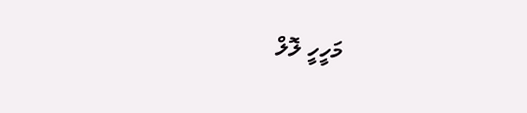މަހީހީ ލޮލް